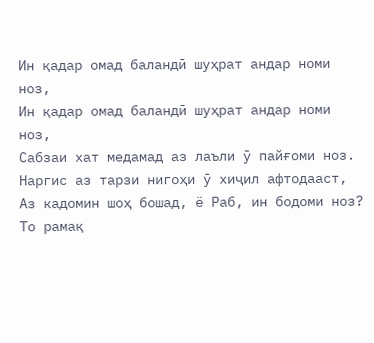Ин қадар омад баландӣ шуҳрат андар номи ноз,
Ин қадар омад баландӣ шуҳрат андар номи ноз,
Сабзаи хат медамад аз лаъли ӯ пайғоми ноз.
Наргис аз тарзи нигоҳи ӯ хиҷил афтодааст,
Аз кадомин шоҳ бошад, ё Раб, ин бодоми ноз?
То рамақ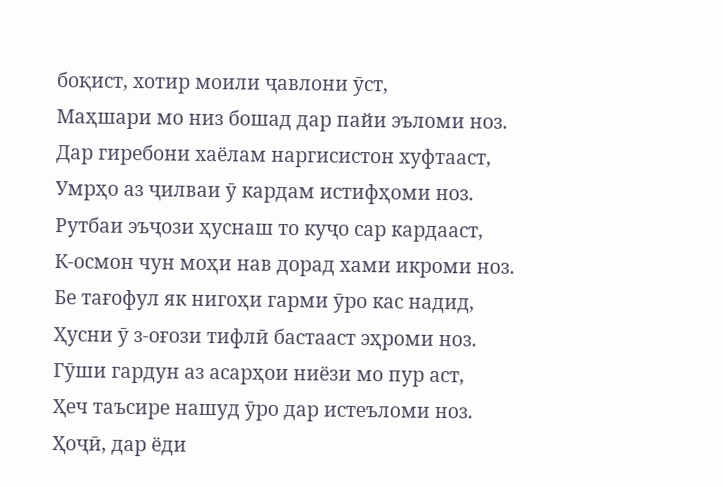боқист, хотир моили ҷавлони ӯст,
Маҳшари мо низ бошад дар пайи эъломи ноз.
Дар гиребони хаёлам наргисистон хуфтааст,
Умрҳо аз ҷилваи ӯ кардам истифҳоми ноз.
Рутбаи эъҷози ҳуснаш то куҷо сар кардааст,
К-осмон чун моҳи нав дорад хами икроми ноз.
Бе тағофул як нигоҳи гарми ӯро кас надид,
Ҳусни ӯ з-оғози тифлӣ бастааст эҳроми ноз.
Гӯши гардун аз асарҳои ниёзи мо пур аст,
Ҳеч таъсире нашуд ӯро дар истеъломи ноз.
Ҳоҷӣ, дар ёди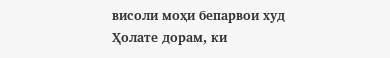висоли моҳи бепарвои худ
Ҳолате дорам, ки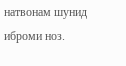натвонам шунид иброми ноз.